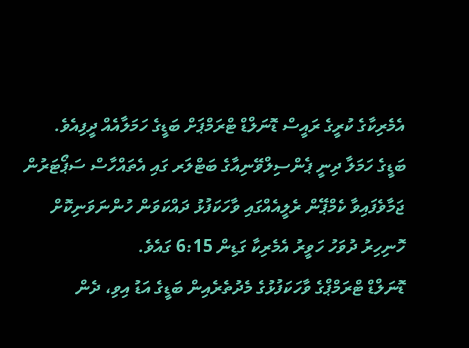އެމެރިކާގެ ކުރީގެ ރައީސް ޑޮނަލްޑް ޓްރަމްޕަށް ބަޑީގެ ހަމަލާއެއް ދީފިއެވެ.
ބަޑީގެ ހަމަލާ ދިނީ ޕެންސިލްވޭނިއާގެ ބަޓްލަރ ގައި އެތައްހާސް ސަޕޯޓަރުން ޖަމާވެފައިވާ ކެމްޕޭން ރެލީއެއްގައި ވާހަކަފުޅު ދައްކަވަން ހުންނަވަނިކޮށް ހޮނިހިރު ދުވަހު ހަވީރު އެމެރިކާ ގަޑިން 6:15 ގައެވެ.
ޑޮނަލްޑް ޓްރަމްޕްގެ ވާހަކަފުޅުގެ މެދުތެރެއިން ބަޑީގެ އަޑު އިވި، ދެން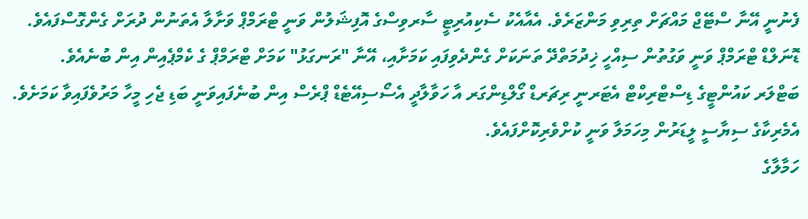ފެނުނީ އޭނާ ސްޓޭޖް މައްޗަށް ތިރިވި މަންޒަރެވެ. އެއާއެކު ސެކިއުރިޓީ ސާރވިސްގެ އޮފިޝަލުން ވަނީ ޓްރަމްޕް ވަށާލާ އެތަނުން ދުރަށް ގެންގޮސްފައެވެ.
ޑޮނަލްޑް ޓްރަމްޕް ވަނީ ވަގުތުން ސިއްހީ ޚިދުމަތްދޭ ތަނަކަށް ގެންދެވިފައި ކަމަށާއި، އޭނާ "ރަނގަޅު" ކަމަށް ޓްރަމްޕް ގެ ކެމްޕެއިން އިން ބުނެއެވެ.
ބަޓްލަރ ކައުންޓީގެ ޑިސްޓްރިކްޓް އެޓަރނީ ރިޗަރޑް ގޯލްޑިންގަރ އާ ހަވާލާދީ އެސޯސިއޭޓެޑް ޕްރެސް އިން ބުނެފައިވަނީ ބަޑި ޖެހި މީހާ މަރުވެފައިވާ ކަމަށެވެ.
އެމެރިކާގެ ސިޔާސީ ލީޑަރުން މިހަމަލާ ވަނީ ކުށްވެރިކޮށްފައެވެ.
ހަމާލާގެ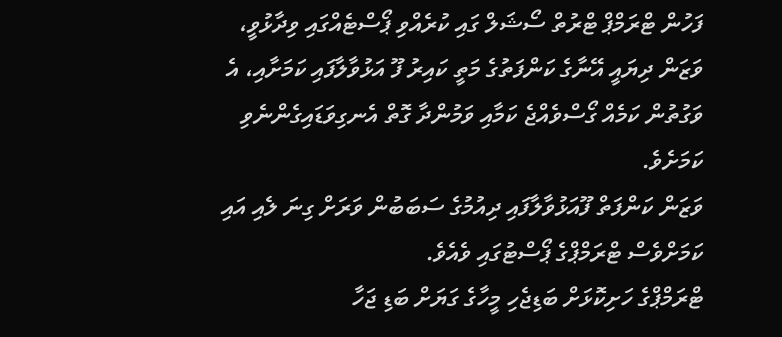ފަހުން ޓްރަމްޕް ޓްރުތް ސޯޝަލް ގައި ކުރެއްވި ޕޯސްޓެއްގައި ވިދާޅުވީ، ވަޒަން ދިޔައީ އޭނާގެ ކަންފަތުގެ މަތީ ކައިރު ފޫ އަޅުވާލާފައި ކަމަށާއި، އެ ވަގުތުން ކަމެއް ގޯސްވެއްޖެ ކަމާއި ވަމުންދާ ގޮތް އެނގިވަޑައިގެންނެވި ކަމަށެވެ.
ވަޒަން ކަންފަތް ފޫއަޅުވާލާފައި ދިއުމުގެ ސަބަބުން ވަރަށް ގިނަ ލެއި އައި ކަމަށްވެސް ޓްރަމްޕްގެ ޕޯސްޓުގައި ވެއެވެ.
ޓްރަމްޕްގެ ހަށިކޮޅަށް ބަޑިޖެހި މީހާގެ ގަޔަށް ބަޑި ޖަހާ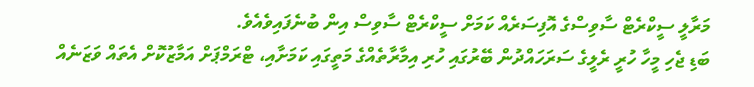މަރާލީ ސީކްރެޓް ސާވިސްގެ އޮފިސަރެއް ކަމަށް ސީކްރެޓް ސާވިސް އިން ބުނެފައިވެއެވެ.
ބަޑި ޖެހި މީހާ ހުރީ ރެލީގެ ސަރަހައްދުން ބޭރުގައި ހުރި އިމާރާތެއްގެ މަތީގައި ކަމަށާއި، ޓްރަމްޕަށް އަމާޒުކޮށް އެތައް ވަޒަނެއް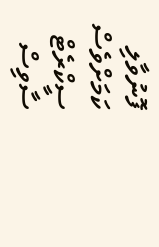ފޮނުވާލި ކަމަށްވެސް ސީކްރެޓް ސާވިސް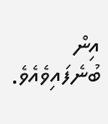އިން ބުނެފައިވެއެވެ.